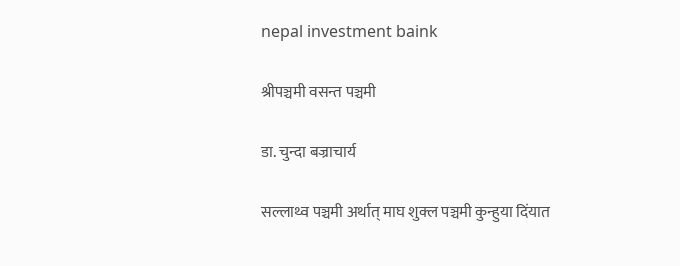nepal investment baink

श्रीपञ्चमी वसन्त पञ्चमी

डा. चुन्दा बज्राचार्य

सल्लाथ्व पञ्चमी अर्थात् माघ शुक्ल पञ्चमी कुन्हुया दिंयात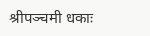श्रीपञ्चमी धकाः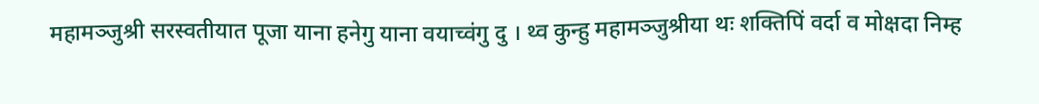महामञ्जुश्री सरस्वतीयात पूजा याना हनेगु याना वयाच्वंगु दु । थ्व कुन्हु महामञ्जुश्रीया थः शक्तिपिं वर्दा व मोक्षदा निम्ह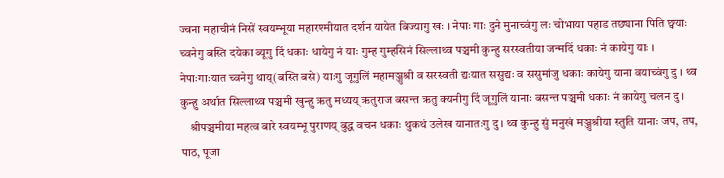ज्वना महाचीनं निसें स्वयम्भूया महारश्मीयात दर्शन यायेत बिज्यागु खः । नेपाः गाः दुने मुनाच्वंगु लः चोभाया पहाड तछ्याना पिति छ्वयाः च्वनेगु बस्ति दयेका ब्यूगु दिं धकाः धायेगु नं याः गुम्ह गुम्हसिनं सिल्लाथ्व पञ्चमी कुन्हु सरस्वतीया जन्मदिं धकाः नं कायेगु याः । नेपाःगाःयात च्वनेगु थाय्(बस्ति बसे) याःगु जूगुलिं महामञ्जुश्री व सरस्वती द्यःयात ससुद्यः व ससुमांजु धकाः कायेगु याना वयाच्वंगु दु । थ्व कुन्हु अर्थात सिल्लाथ्व पञ्चमी खुन्हु ऋतु मध्यय् ऋतुराज बसन्त ऋतु क्यनीगु दिं जूगुलिं यानाः बसन्त पञ्चमी धकाः नं कायेगु चलन दु ।
    श्रीपञ्चमीया महत्व बारे स्वयम्भू पुराणय् बुद्ध वचन धकाः थुकथं उलेख यानातःगु दु । थ्व कुन्हु सुं मनुखं मञ्जुश्रीया स्तुति यानाः जप, तप, पाठ, पूजा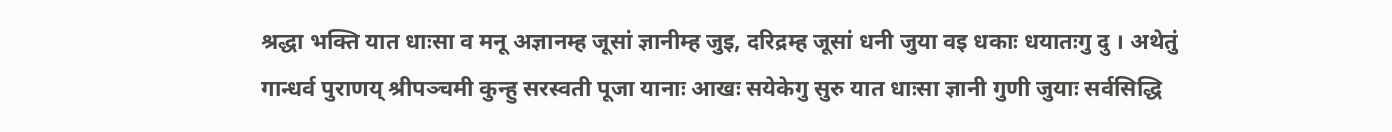श्रद्धा भक्ति यात धाःसा व मनू अज्ञानम्ह जूसां ज्ञानीम्ह जुइ, दरिद्रम्ह जूसां धनी जुया वइ धकाः धयातःगु दु । अथेतुं गान्धर्व पुराणय् श्रीपञ्चमी कुन्हु सरस्वती पूजा यानाः आखः सयेकेगु सुरु यात धाःसा ज्ञानी गुणी जुयाः सर्वसिद्धि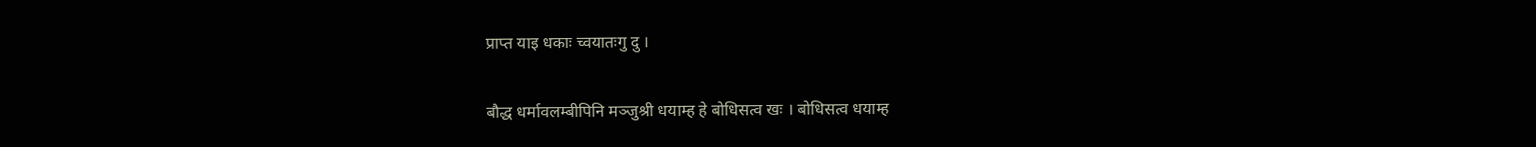प्राप्त याइ धकाः च्वयातःगु दु ।

बौद्ध धर्मावलम्बीपिनि मञ्जुश्री धयाम्ह हे बोधिसत्व खः । बोधिसत्व धयाम्ह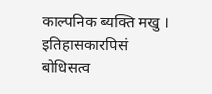काल्पनिक ब्यक्ति मखु । इतिहासकारपिसं बोधिसत्व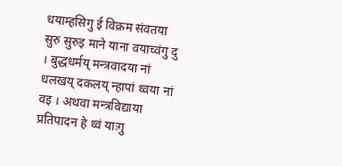धयाम्हसिगु ई विक्रम संवतया सुरु सुरुइ माने याना वयाच्वंगु दु । बुद्धधर्मय् मन्त्रवादया नां धलखय् दकलय् न्हापां थ्वया नां वइ । अथवा मन्त्रविद्याया प्रतिपादन हे थ्वं याःगु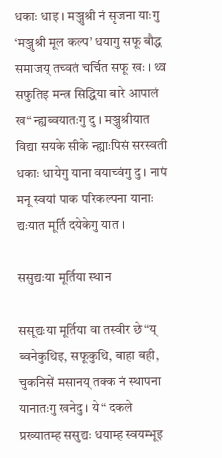धकाः धाइ । मञ्जुश्री नं सृजना याःगु ‘मञ्जुश्री मूल कल्प’ धयागु सफू बौद्ध समाजय् तच्वतं चर्चित सफू खः । थ्व सफुतिइ मन्त्र सिद्धिया बारे आपालं ख“ न्ह्यब्वयातःगु दु । मञ्जुश्रीयात विद्या सयके सीके न्ह्याःपिसं सरस्वती धकाः धायेगु याना वयाच्वंगु दु । नापं मनू स्वयां पाक परिकल्पना यानाः द्यःयात मूर्ति दयेकेगु यात ।

ससुद्यःया मूर्तिया स्थान

ससूद्यःया मूर्तिया वा तस्वीर छे“य् ब्वनेकुथिइ, सफूकुथि, बाहा बही, चुकनिसें मसानय् तक्क नं स्थापना यानातःगु खनेदु । ये“ दकले प्रख्यातम्ह ससुद्यः धयाम्ह स्वयम्भूइ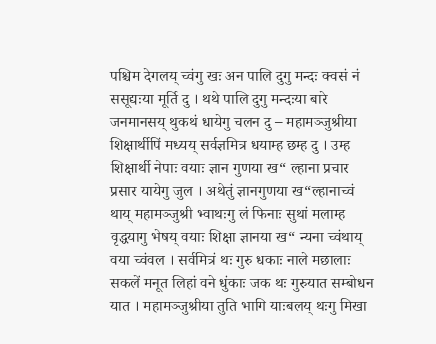पश्चिम देगलय् च्वंगु खः अन पालि दुगु मन्दः क्वसं नं ससूद्यःया मूर्ति दु । थथे पालि दुगु मन्दःया बारे जनमानसय् थुकथं धायेगु चलन दु – महामञ्जुश्रीया शिक्षार्थीपिं मध्यय् सर्वज्ञमित्र धयाम्ह छम्ह दु । उम्ह शिक्षार्थी नेपाः वयाः ज्ञान गुणया ख“ ल्हाना प्रचार प्रसार यायेगु जुल । अथेतुं ज्ञानगुणया ख“ल्हानाच्वं थाय् महामञ्जुश्री भ्वाथःगु लं फिनाः सुथां मलाम्ह वृद्धयागु भेषय् वयाः शिक्षा ज्ञानया ख“ न्यना च्वंथाय् वया च्वंवल । सर्वमित्रं थः गुरु धकाः नाले मछालाः सकलें मनूत लिहां वने धुंकाः जक थः गुरुयात सम्बोधन यात । महामञ्जुश्रीया तुति भागि याःबलय् थःगु मिखा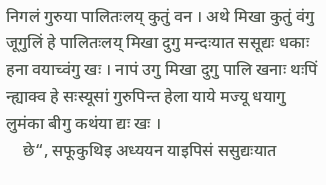निगलं गुरुया पालितःलय् कुतुं वन । अथे मिखा कुतुं वंगु जूगुलिं हे पालितःलय् मिखा दुगु मन्दःयात ससूद्यः धकाः हना वयाच्वंगु खः । नापं उगु मिखा दुगु पालि खनाः थःपिं न्ह्याक्व हे सःस्यूसां गुरुपिन्त हेला याये मज्यू धयागु लुमंका बीगु कथंया द्यः खः ।
    छे“, सफूकुथिइ अध्ययन याइपिसं ससुद्यःयात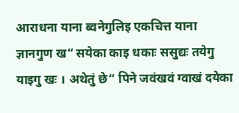आराधना याना ब्वनेगुलिइ एकचित्त याना ज्ञानगुण ख“ सयेका काइ धकाः ससुद्यः तयेगु याइगु खः । अथेतुं छे“ पिने जवंखवं ग्वाखं दयेका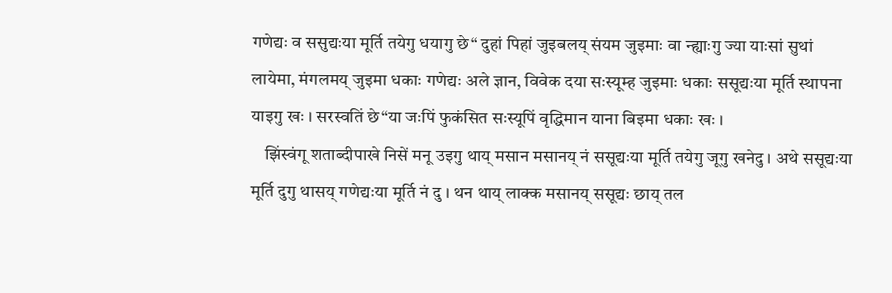गणेद्यः व ससुद्यःया मूर्ति तयेगु धयागु छे“ दुहां पिहां जुइबलय् संयम जुइमाः वा न्ह्याःगु ज्या याःसां सुथां लायेमा, मंगलमय् जुइमा धकाः गणेद्यः अले ज्ञान, विवेक दया सःस्यूम्ह जुइमाः धकाः ससूद्यःया मूर्ति स्थापना याइगु खः । सरस्वतिं छे“या जःपिं फुकंसित सःस्यूपिं वृद्धिमान याना बिइमा धकाः खः ।
    झिंस्वंगू शताब्दीपाखे निसें मनू उइगु थाय् मसान मसानय् नं ससूद्यःया मूर्ति तयेगु जूगु खनेदु । अथे ससूद्यःया मूर्ति दुगु थासय् गणेद्यःया मूर्ति नं दु । थन थाय् लाक्क मसानय् ससूद्यः छाय् तल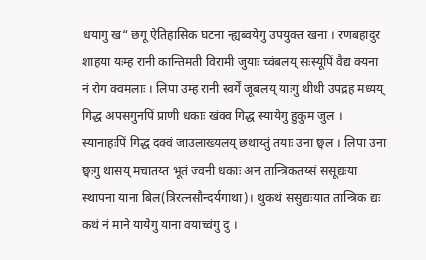धयागु ख“ छगू ऐतिहासिक घटना न्ह्यब्वयेगु उपयुक्त खना । रणबहादुर शाहया यःम्ह रानी कान्तिमती विरामी जुयाः च्वंबलय् सःस्यूपिं वैद्य क्यना नं रोग क्वमलाः । लिपा उम्ह रानी स्वर्गें जूबलय् याःगु थीथी उपद्रह मध्यय् गिद्ध अपसगुनपिं प्राणी धकाः खंक्व गिद्ध स्यायेगु हुकुम जुल । स्यानाहःपिं गिद्ध दक्वं जाउलाख्यलय् छथाय्तुं तयाः उना छ्वल । लिपा उना छ्वःगु थासय् मचातय्त भूतं ज्वनी धकाः अन तान्त्रिकतय्सं ससूद्यःया स्थापना याना बिल(त्रिरत्नसौन्दर्यगाथा)। थुकथं ससुद्यःयात तान्त्रिक द्यः कथं नं माने यायेगु याना वयाच्वंगु दु ।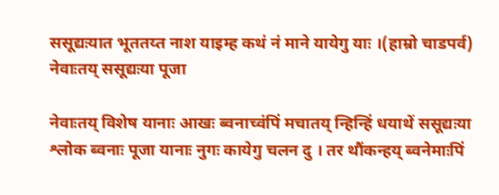ससूद्यःयात भूततय्त नाश याइम्ह कथं नं माने यायेगु याः ।(हाम्रो चाडपर्व)
नेवाःतय् ससूद्यःया पूजा

नेवाःतय् विशेष यानाः आखः ब्वनाच्वंपिं मचातय् न्हिन्हिं धयाथें ससूद्यःया श्लोक ब्वनाः पूजा यानाः नुगः कायेगु चलन दु । तर थौंकन्हय् ब्वनेमाःपिं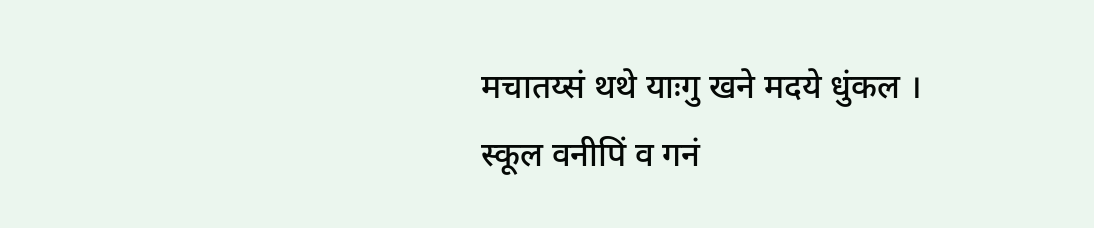मचातय्सं थथे याःगु खने मदये धुंकल । स्कूल वनीपिं व गनं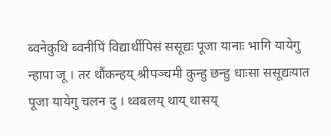ब्वनेकुथि ब्वनीपिं विद्यार्थीपिसं ससूद्यः पूजा यानाः भागि यायेगु न्हापा जू । तर थौंकन्हय् श्रीपञ्चमी कुन्हु छन्हु धाःसा ससूद्यःयात पूजा यायेगु चलन दु । थ्वबलय् थाय् थासय्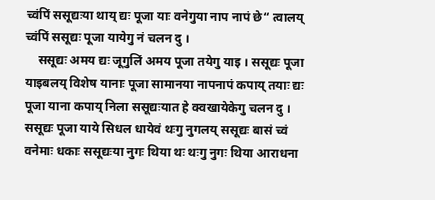च्वंपिं ससूद्यःया थाय् द्यः पूजा याः वनेगुया नाप नापं छे“ त्वालय् च्वंपिं ससूद्यः पूजा यायेगु नं चलन दु ।
    ससूद्यः अमय द्यः जूगुलिं अमय पूजा तयेगु याइ । ससूद्यः पूजा याइबलय् विशेष यानाः पूजा सामानया नापनापं कपाय् तयाः द्यः पूजा याना कपाय् निला ससूद्यःयात हे क्वखायेकेगु चलन दु । ससूद्यः पूजा याये सिधल धायेवं थःगु नुगलय् ससूद्यः बासं च्वं वनेमाः धकाः ससूद्यःया नुगः थिया थः थःगु नुगः थिया आराधना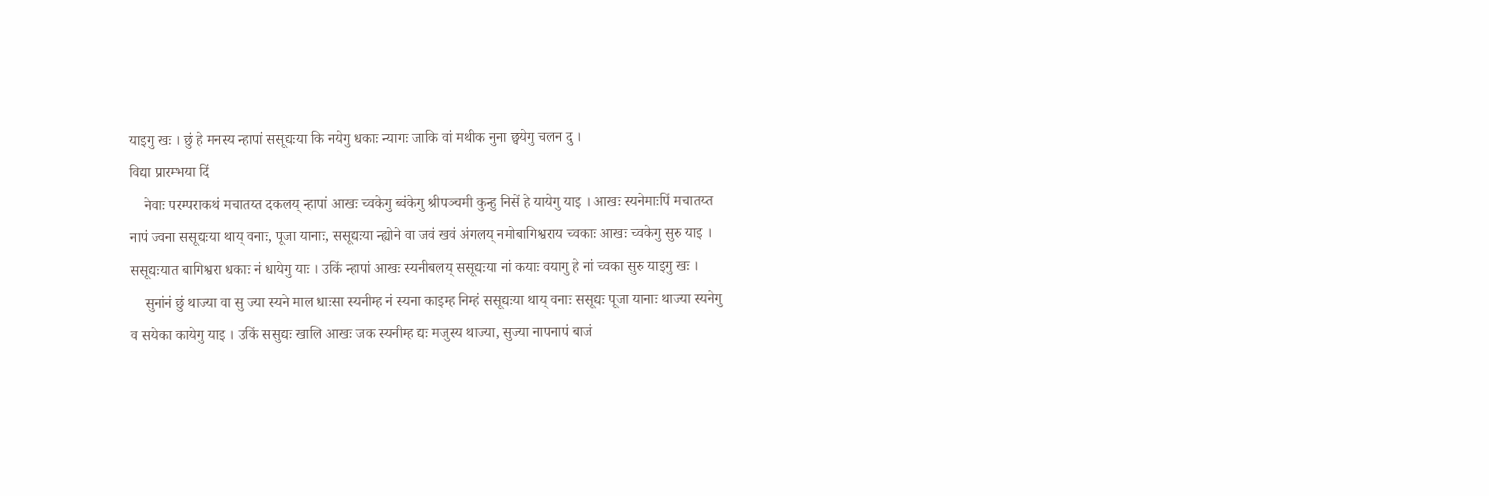याइगु खः । छुं हे मनस्य न्हापां ससूद्यःया कि नयेगु धकाः न्यागः जाकि वां मथीक नुना छ्वयेगु चलन दु ।
विद्या प्रारम्भया दिं
    नेवाः परम्पराकथं मचातय्त दकलय् न्हापां आखः च्वकेगु ब्वंकेगु श्रीपञ्चमी कुन्हु निसें हे यायेगु याइ । आखः स्यनेमाःपिं मचातय्त नापं ज्वना ससूद्यःया थाय् वनाः, पूजा यानाः, ससूद्यःया न्ह्योने वा जवं खवं अंगलय् नमोबागिश्वराय च्वकाः आखः च्वकेगु सुरु याइ । ससूद्यःयात बागिश्वरा धकाः नं धायेगु याः । उकिं न्हापां आखः स्यनीबलय् ससूद्यःया नां कयाः वयागु हे नां च्वका सुरु याइगु खः ।
    सुनांनं छुं थाज्या वा सु ज्या स्यने माल धाःसा स्यनीम्ह नं स्यना काइम्ह निम्हं ससूद्यःया थाय् वनाः ससूद्यः पूजा यानाः थाज्या स्यनेगु व सयेका कायेगु याइ । उकिं ससुद्यः खालि आखः जक स्यनीम्ह द्यः मजुस्य थाज्या, सुज्या नापनापं बाजं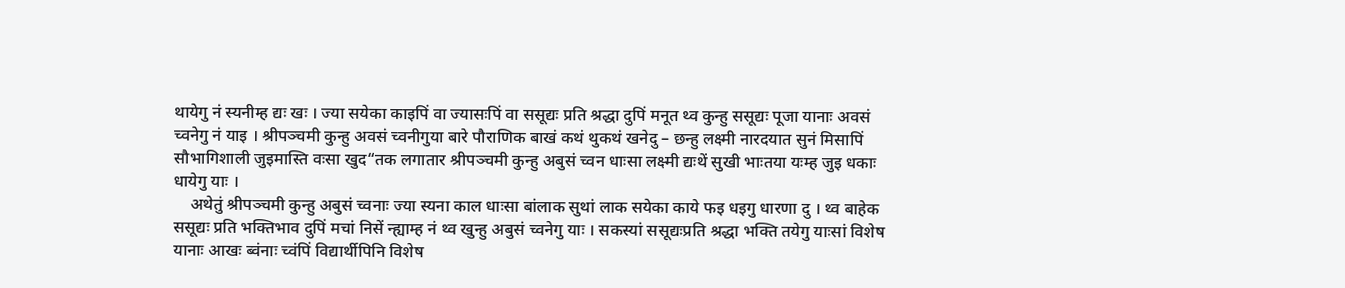थायेगु नं स्यनीम्ह द्यः खः । ज्या सयेका काइपिं वा ज्यासःपिं वा ससूद्यः प्रति श्रद्धा दुपिं मनूत थ्व कुन्हु ससूद्यः पूजा यानाः अवसं च्वनेगु नं याइ । श्रीपञ्चमी कुन्हु अवसं च्वनीगुया बारे पौराणिक बाखं कथं थुकथं खनेदु – छन्हु लक्ष्मी नारदयात सुनं मिसापिं सौभागिशाली जुइमास्ति वःसा खुद“तक लगातार श्रीपञ्चमी कुन्हु अबुसं च्वन धाःसा लक्ष्मी द्यःथें सुखी भाःतया यःम्ह जुइ धकाः धायेगु याः ।
    अथेतुं श्रीपञ्चमी कुन्हु अबुसं च्वनाः ज्या स्यना काल धाःसा बांलाक सुथां लाक सयेका काये फइ धइगु धारणा दु । थ्व बाहेक ससूद्यः प्रति भक्तिभाव दुपिं मचां निसें न्ह्याम्ह नं थ्व खुन्हु अबुसं च्वनेगु याः । सकस्यां ससूद्यःप्रति श्रद्धा भक्ति तयेगु याःसां विशेष यानाः आखः ब्वंनाः च्वंपिं विद्यार्थीपिनि विशेष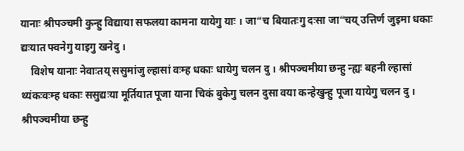यानाः श्रीपञ्चमी कुन्हु विद्याया सफलया कामना यायेगु याः । जा“च बियातःगु दःसा जा“चय् उत्तिर्ण जुइमा धकाः द्यःयात फ्वनेगु याइगु खनेदु ।
    विशेष यानाः नेवाःतय् ससुमांजु ल्हासां वःम्ह धकाः धायेगु चलन दु । श्रीपञ्चमीया छन्हु न्ह्यः बहनी ल्हासां थ्यंकःवःम्ह धकाः ससुद्यःया मूर्तियात पूजा याना चिकं बुकेगु चलन दुसा वया कन्हेखुन्हु पूजा यायेगु चलन दु । श्रीपञ्चमीया छन्हु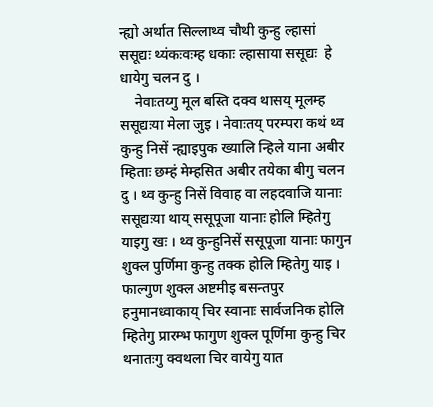न्ह्यो अर्थात सिल्लाथ्व चौथी कुन्हु ल्हासां ससूद्यः थ्यंकःवःम्ह धकाः ल्हासाया ससूद्यः  हे धायेगु चलन दु ।
    नेवाःतय्गु मूल बस्ति दक्व थासय् मूलम्ह ससूद्यःया मेला जुइ । नेवाःतय् परम्परा कथं थ्व कुन्हु निसें न्ह्याइपुक ख्यालि न्हिले याना अबीर म्हिताः छम्हं मेम्हसित अबीर तयेका बीगु चलन दु । थ्व कुन्हु निसें विवाह वा लहदवाजि यानाः ससूद्यःया थाय् ससूपूजा यानाः होलि म्हितेगु याइगु खः । थ्व कुन्हुनिसें ससूपूजा यानाः फागुन शुक्ल पुर्णिमा कुन्हु तक्क होलि म्हितेगु याइ । फाल्गुण शुक्ल अष्टमीइ बसन्तपुर हनुमानध्वाकाय् चिर स्वानाः सार्वजनिक होलि म्हितेगु प्रारम्भ फागुण शुक्ल पूर्णिमा कुन्हु चिर थनातःगु क्वथला चिर वायेगु यात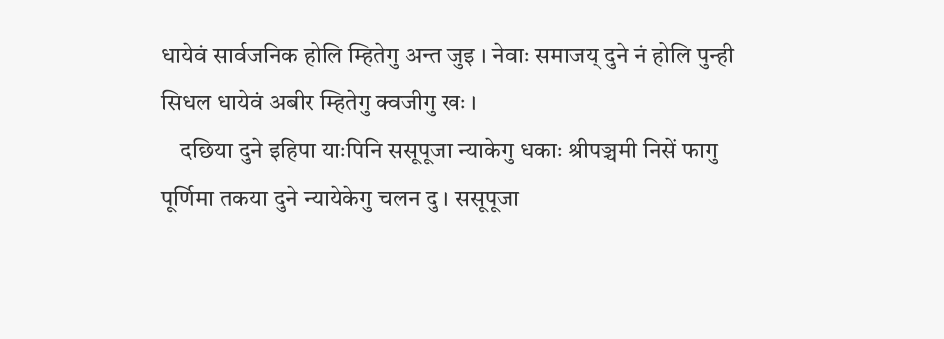धायेवं सार्वजनिक होलि म्हितेगु अन्त जुइ । नेवाः समाजय् दुने नं होलि पुन्ही सिधल धायेवं अबीर म्हितेगु क्वजीगु खः ।
    दछिया दुने इहिपा याःपिनि ससूपूजा न्याकेगु धकाः श्रीपञ्चमी निसें फागु पूर्णिमा तकया दुने न्यायेकेगु चलन दु । ससूपूजा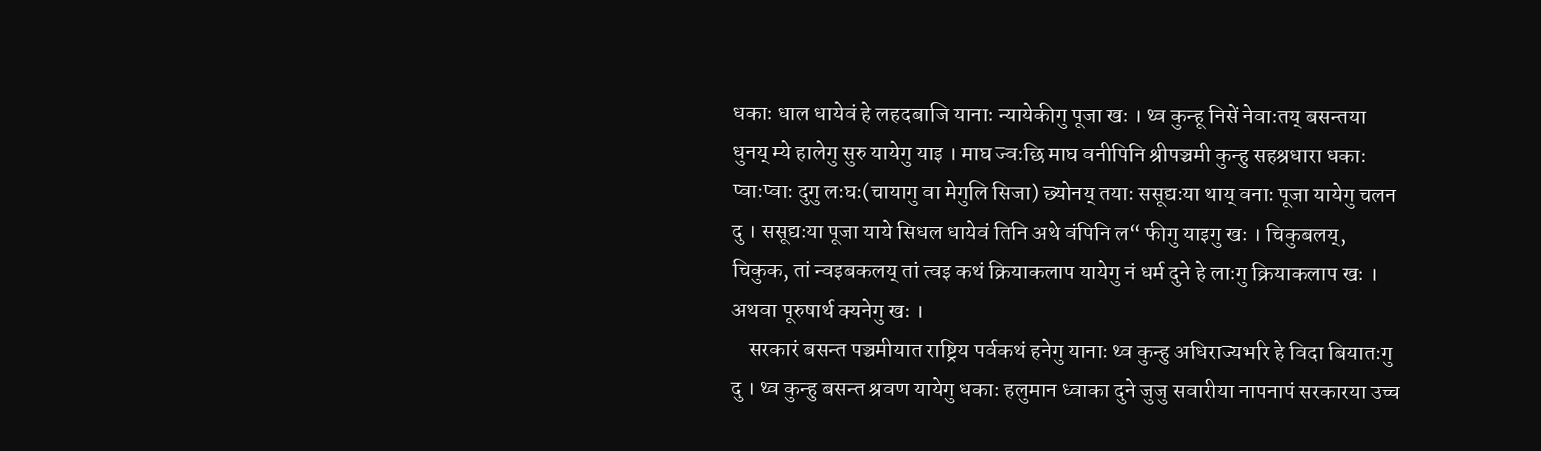धकाः धाल धायेवं हे लहदबाजि यानाः न्यायेकीगु पूजा खः । थ्व कुन्हू निसें नेवाःतय् बसन्तया धुनय् म्ये हालेगु सुरु यायेगु याइ । माघ ज्वःछि माघ वनीपिनि श्रीपञ्चमी कुन्हु सहश्रधारा धकाः प्वाःप्वाः दुगु लःघः(चायागु वा मेगुलि सिजा) छ्योनय् तयाः ससूद्यःया थाय् वनाः पूजा यायेगु चलन दु । ससूद्यःया पूजा याये सिधल धायेवं तिनि अथे वंपिनि ल“ फीगु याइगु खः । चिकुबलय्, चिकुक, तां न्वइबकलय् तां त्वइ कथं क्रियाकलाप यायेगु नं धर्म दुने हे लाःगु क्रियाकलाप खः । अथवा पूरुषार्थ क्यनेगु खः ।
    सरकारं बसन्त पञ्चमीयात राष्ट्रिय पर्वकथं हनेगु यानाः थ्व कुन्हु अधिराज्यभरि हे विदा बियातःगु दु । थ्व कुन्हु बसन्त श्रवण यायेगु धकाः हलुमान ध्वाका दुने जुजु सवारीया नापनापं सरकारया उच्च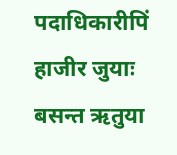पदाधिकारीपिं हाजीर जुयाः बसन्त ऋतुया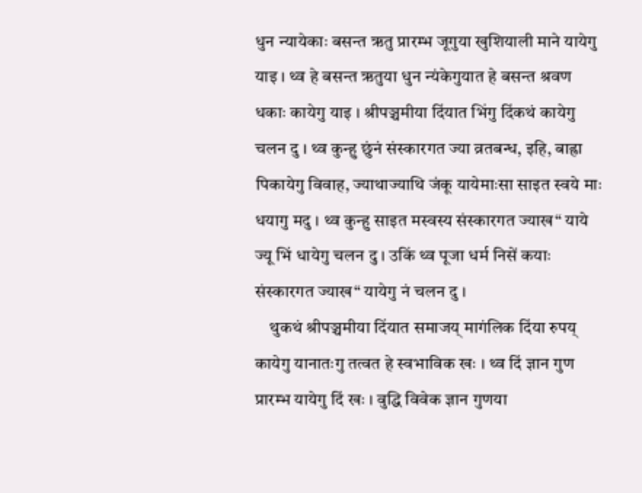धुन न्यायेकाः बसन्त ऋतु प्रारम्भ जूगुया खुशियाली माने यायेगु याइ । थ्व हे बसन्त ऋतुया धुन न्यंकेगुयात हे बसन्त श्रवण धकाः कायेगु याइ । श्रीपञ्चमीया दिंयात भिंगु दिंकथं कायेगु चलन दु । थ्व कुन्हु छुंनं संस्कारगत ज्या व्रतबन्ध, इहि, बाह्रा पिकायेगु विवाह, ज्याथाज्याथि जंकू यायेमाःसा साइत स्वये माः धयागु मदु । थ्व कुन्हु साइत मस्वस्य संस्कारगत ज्याख“ याये ज्यू भिं धायेगु चलन दु । उकिं थ्व पूजा धर्म निसें कयाः संस्कारगत ज्याख“ यायेगु नं चलन दु ।
    थुकथं श्रीपञ्चमीया दिंयात समाजय् मागंलिक दिंया रुपय् कायेगु यानातःगु तत्वत हे स्वभाविक खः । थ्व दिं ज्ञान गुण प्रारम्भ यायेगु दिं खः । वुद्धि विवेक ज्ञान गुणया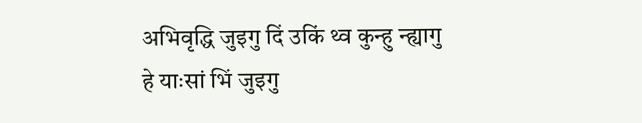अभिवृद्धि जुइगु दिं उकिं थ्व कुन्हु न्ह्यागु हे याःसां भिं जुइगु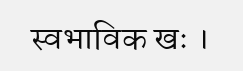स्वभाविक खः ।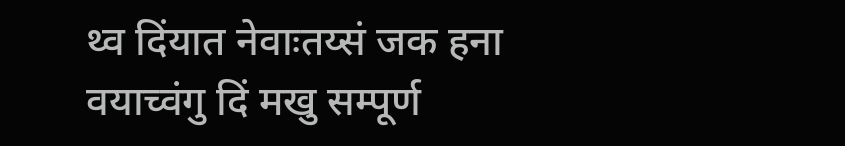थ्व दिंयात नेवाःतय्सं जक हना वयाच्वंगु दिं मखु सम्पूर्ण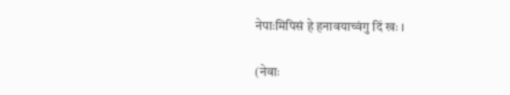नेपाःमिपिसं हे हनावयाच्वंगु दिं खः ।

(नेवाः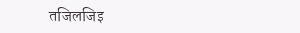तजिलजिइ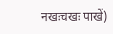नखःचखः पाखें)